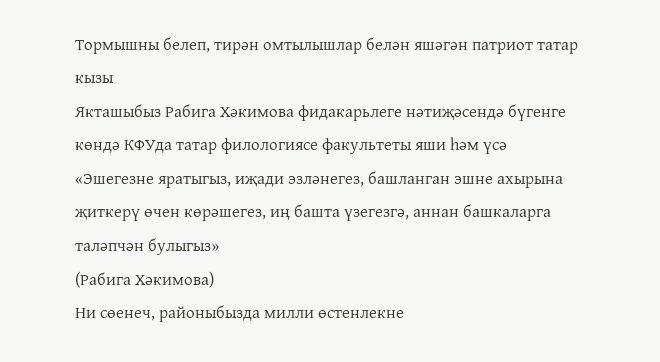Тормышны белеп, тирән омтылышлар белән яшәгән патриот татар кызы
Якташыбыз Рабига Хәкимова фидакарьлеге нәтиҗәсендә бүгенге көндә КФУда татар филологиясе факультеты яши һәм үсә
«Эшегезне яратыгыз, иҗади эзләнегез, башланган эшне ахырына җиткерү өчен көрәшегез, иң башта үзегезгә, аннан башкаларга таләпчән булыгыз»
(Рабига Хәкимова)
Ни сөенеч, районыбызда милли өстенлекне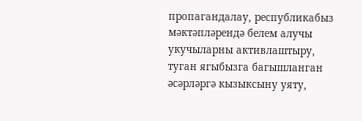пропагандалау, республикабыз мәктәпләрендә белем алучы укучыларны активлаштыру, туган ягыбызга багышланган әсәрләргә кызыксыну уяту,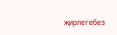җирлегебез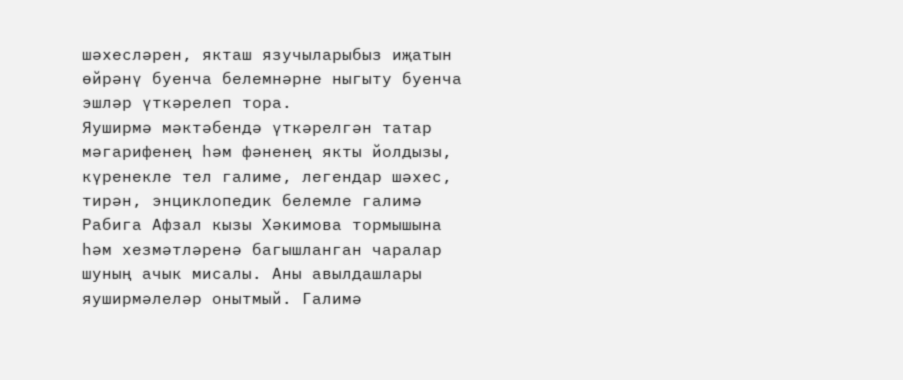шәхесләрен, якташ язучыларыбыз иҗатын өйрәнү буенча белемнәрне ныгыту буенча эшләр үткәрелеп тора.
Яуширмә мәктәбендә үткәрелгән татар мәгарифенең һәм фәненең якты йолдызы, күренекле тел галиме, легендар шәхес, тирән, энциклопедик белемле галимә Рабига Афзал кызы Хәкимова тормышына һәм хезмәтләренә багышланган чаралар шуның ачык мисалы. Аны авылдашлары яуширмәлеләр онытмый. Галимә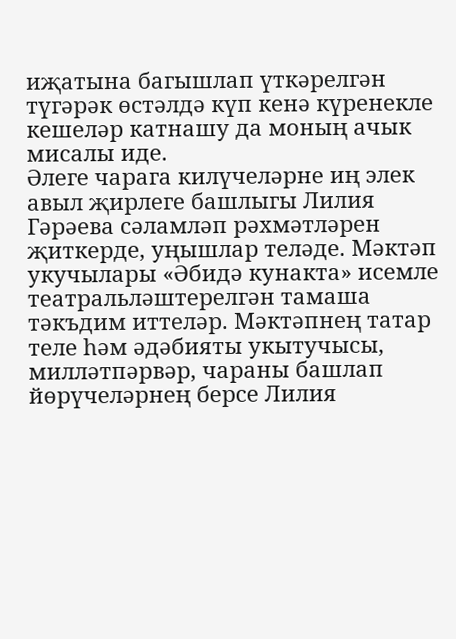иҗатына багышлап үткәрелгән түгәрәк өстәлдә күп кенә күренекле кешеләр катнашу да моның ачык мисалы иде.
Әлеге чарага килүчеләрне иң элек авыл җирлеге башлыгы Лилия Гәрәева сәламләп рәхмәтләрен җиткерде, уңышлар теләде. Мәктәп укучылары «Әбидә кунакта» исемле театральләштерелгән тамаша тәкъдим иттеләр. Мәктәпнең татар теле һәм әдәбияты укытучысы, милләтпәрвәр, чараны башлап йөрүчеләрнең берсе Лилия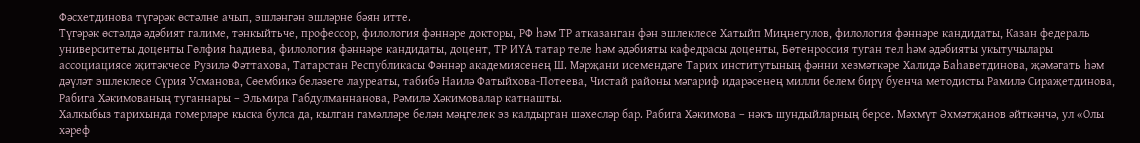Фәсхетдинова түгәрәк өстәлне ачып, эшләнгән эшләрне бәян итте.
Түгәрәк өстәлдә әдәбият галиме, тәнкыйтьче, профессор, филология фәннәре докторы, РФ һәм ТР атказанган фән эшлеклесе Хатыйп Миңнегулов, филология фәннәре кандидаты, Казан федераль университеты доценты Гөлфия Һадиева, филология фәннәре кандидаты, доцент, ТР ИҮА татар теле һәм әдәбияты кафедрасы доценты, Бөтенроссия туган тел һәм әдәбияты укытучылары ассоциациясе җитәкчесе Рузилә Фәттахова, Татарстан Республикасы Фәннәр академиясенең Ш. Мәрҗани исемендәге Тарих институтының фәнни хезмәткәре Халидә Баһаветдинова, җәмәгать һәм дәүләт эшлеклесе Сүрия Усманова, Сөембикә беләзеге лауреаты, табибә Наилә Фатыйхова-Потеева, Чистай районы мәгариф идарәсенең милли белем бирү буенча методисты Рамилә Сираҗетдинова, Рабига Хәкимованың туганнары – Эльмира Габдулманнанова, Рәмилә Хәкимовалар катнашты.
Халкыбыз тарихында гомерләре кыска булса да, кылган гамәлләре белән мәңгелек эз калдырган шәхесләр бар. Рабига Хәкимова – нәкъ шундыйларның берсе. Мәхмүт Әхмәтҗанов әйткәнчә, ул «Олы хәреф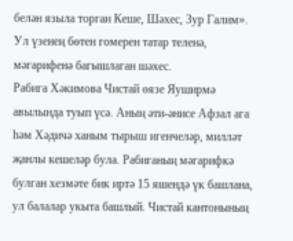белән языла торган Кеше, Шәхес, Зур Галим». Ул үзенең бөтен гомерен татар теленә, мәгарифенә багышлаган шәхес.
Рабига Хәкимова Чистай өязе Яуширмә авылында туып үсә. Аның әти-әнисе Афзал ага һәм Хәдичә ханым тырыш игенчеләр, милләт җанлы кешеләр була. Рабиганың мәгарифкә булган хезмәте бик иртә 15 яшендә үк башлана, ул балалар укыта башлый. Чистай кантонының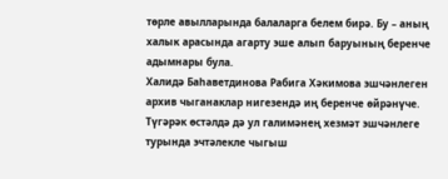төрле авылларында балаларга белем бирә. Бу – аның халык арасында агарту эше алып баруының беренче адымнары була.
Халидә Баһаветдинова Рабига Хәкимова эшчәнлеген архив чыганаклар нигезендә иң беренче өйрәнүче. Түгәрәк өстәлдә дә ул галимәнең хезмәт эшчәнлеге турында эчтәлекле чыгыш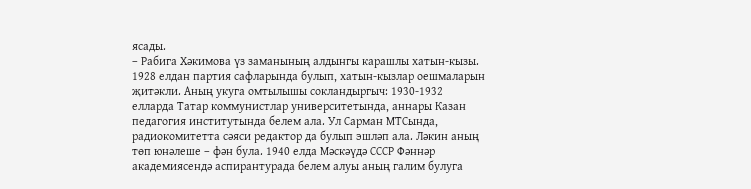ясады.
– Рабига Хәкимова үз заманының алдынгы карашлы хатын-кызы. 1928 елдан партия сафларында булып, хатын-кызлар оешмаларын җитәкли. Аның укуга омтылышы сокландыргыч: 1930-1932 елларда Татар коммунистлар университетында, аннары Казан педагогия институтында белем ала. Ул Сарман МТСында, радиокомитетта сәяси редактор да булып эшләп ала. Ләкин аның төп юнәлеше – фән була. 1940 елда Мәскәүдә СССР Фәннәр академиясендә аспирантурада белем алуы аның галим булуга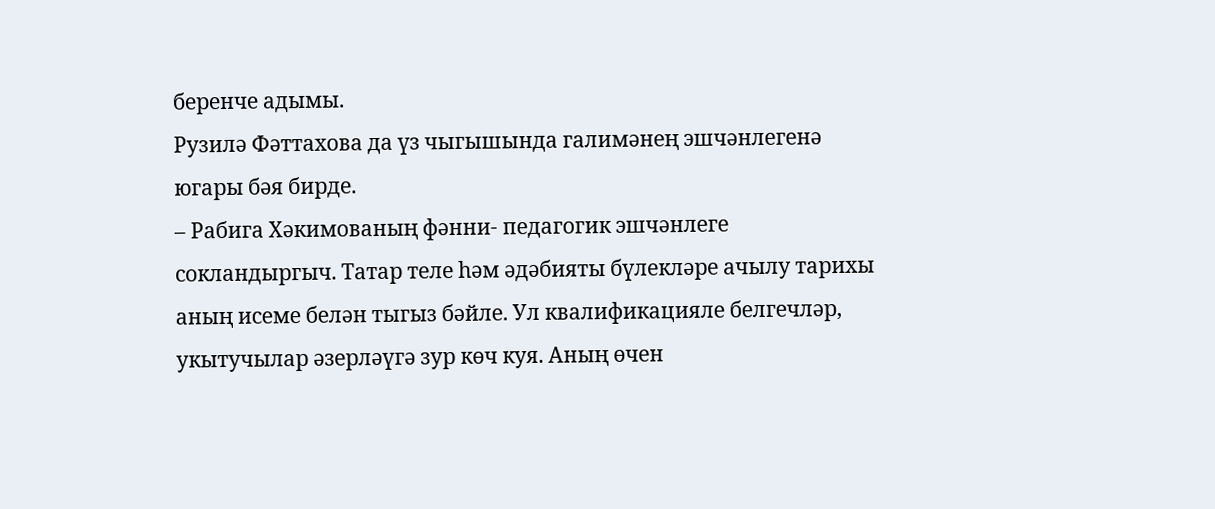беренче адымы.
Рузилә Фәттахова да үз чыгышында галимәнең эшчәнлегенә югары бәя бирде.
– Рабига Хәкимованың фәнни- педагогик эшчәнлеге сокландыргыч. Татар теле һәм әдәбияты бүлекләре ачылу тарихы аның исеме белән тыгыз бәйле. Ул квалификацияле белгечләр, укытучылар әзерләүгә зур көч куя. Аның өчен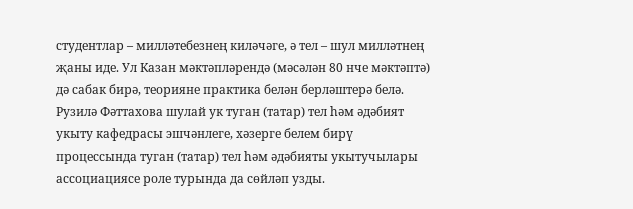студентлар – милләтебезнең киләчәге, ә тел – шул милләтнең җаны иде. Ул Казан мәктәпләрендә (мәсәлән 80 нче мәктәптә) дә сабак бирә, теорияне практика белән берләштерә белә.
Рузилә Фәттахова шулай ук туган (татар) тел һәм әдәбият укыту кафедрасы эшчәнлеге, хәзерге белем бирү процессында туган (татар) тел һәм әдәбияты укытучылары ассоциациясе роле турында да сөйләп узды.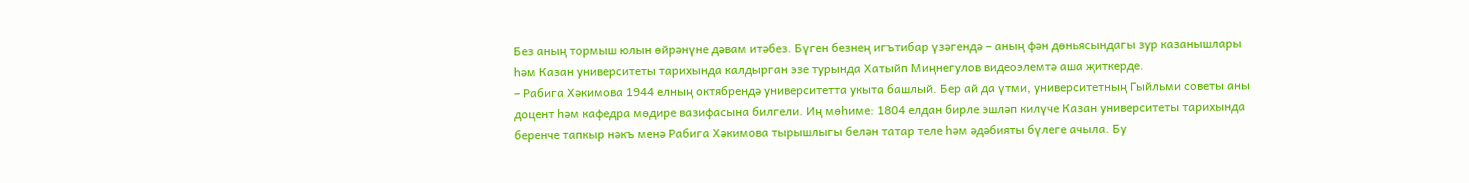Без аның тормыш юлын өйрәнүне дәвам итәбез. Бүген безнең игътибар үзәгендә – аның фән дөньясындагы зур казанышлары һәм Казан университеты тарихында калдырган эзе турында Хатыйп Миңнегулов видеоэлемтә аша җиткерде.
– Рабига Хәкимова 1944 елның октябрендә университетта укыта башлый. Бер ай да үтми, университетның Гыйльми советы аны доцент һәм кафедра мөдире вазифасына билгели. Иң мөһиме: 1804 елдан бирле эшләп килүче Казан университеты тарихында беренче тапкыр нәкъ менә Рабига Хәкимова тырышлыгы белән татар теле һәм әдәбияты бүлеге ачыла. Бу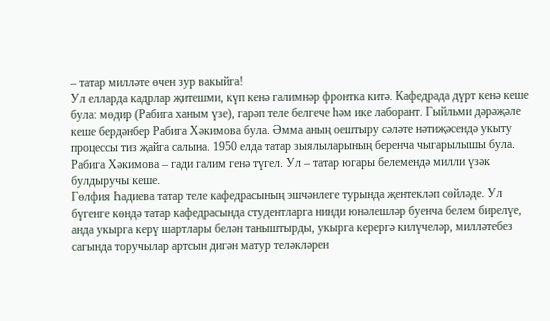– татар милләте өчен зур вакыйга!
Ул елларда кадрлар җитешми, күп кенә галимнәр фронтка китә. Кафедрада дүрт кенә кеше була: мөдир (Рабига ханым үзе), гарәп теле белгече һәм ике лаборант. Гыйльми дәрәҗәле кеше бердәнбер Рабига Хәкимова була. Әмма аның оештыру сәләте нәтиҗәсендә укыту процессы тиз җайга салына. 1950 елда татар зыялыларының беренча чыгарылышы була.
Рабига Хәкимова – гади галим генә түгел. Ул – татар югары белемендә милли үзәк булдыручы кеше.
Гөлфия Һадиева татар теле кафедрасының эшчәнлеге турында җентекләп сөйләде. Ул бүгенге көндә татар кафедрасында студентларга нинди юнәлешләр буенча белем бирелүе, анда укырга керү шартлары белән таныштырды, укырга керергә килүчеләр, милләтебез сагында торучылар артсын дигән матур теләкләрен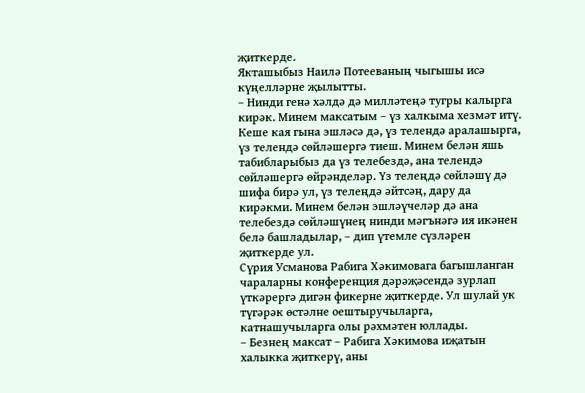җиткерде.
Якташыбыз Наилә Потееваның чыгышы исә күңелләрне җылытты.
– Нинди генә хәлдә дә милләтеңә тугры калырга кирәк. Минем максатым – үз халкыма хезмәт итү. Кеше кая гына эшләсә дә, үз телендә аралашырга, үз телендә сөйләшергә тиеш. Минем белән яшь табибларыбыз да үз телебездә, ана телендә сөйләшергә өйрәнделәр. Үз телеңдә сөйләшү дә шифа бирә ул, үз телеңдә әйтсәң, дару да кирәкми. Минем белән эшләүчеләр дә ана телебездә сөйләшүнең нинди мәгънәгә ия икәнен белә башладылар, – дип үтемле сүзләрен җиткерде ул.
Сүрия Усманова Рабига Хәкимовага багышланган чараларны конференция дәрәҗәсендә зурлап үткәрергә дигән фикерне җиткерде. Ул шулай ук түгәрәк өстәлне оештыручыларга, катнашучыларга олы рәхмәтен юллады.
– Безнең максат – Рабига Хәкимова иҗатын халыкка җиткерү, аны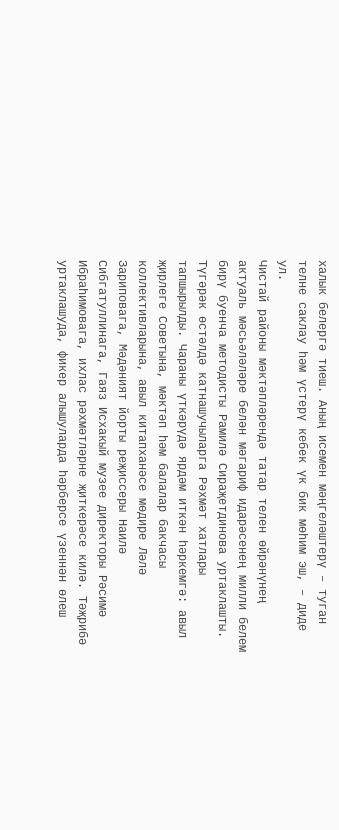халык белергә тиеш. Аның исемен мәңгеләштерү – туган телне саклау һәм үстерү кебек үк бик мөһим эш, – диде ул.
Чистай районы мәктәпләрендә татар телен өйрәнүнең актуаль мәсьәләләре белән мәгариф идарәсенең милли белем бирү буенча методисты Рамилә Сираҗетдинова уртаклашты. Түгәрәк өстәлдә катнашучыларга Рәхмәт хатлары тапшырылды. Чараны үткәрүдә ярдәм иткән һәркемгә: авыл җирлеге Советына, мәктәп һәм балалар бакчасы коллективларына, авыл китапханәсе мөдире Ләлә Зариповага, Мәдәният йорты реҗиссеры Наилә Сибгатуллинага, Гаяз Исхакый музее директоры Рәсимә Ибраһимовага, ихлас рәхмәтләрне җиткерәсе килә. Тәҗрибә уртаклашуда, фикер алышуларда һәрберсе үзеннән өлеш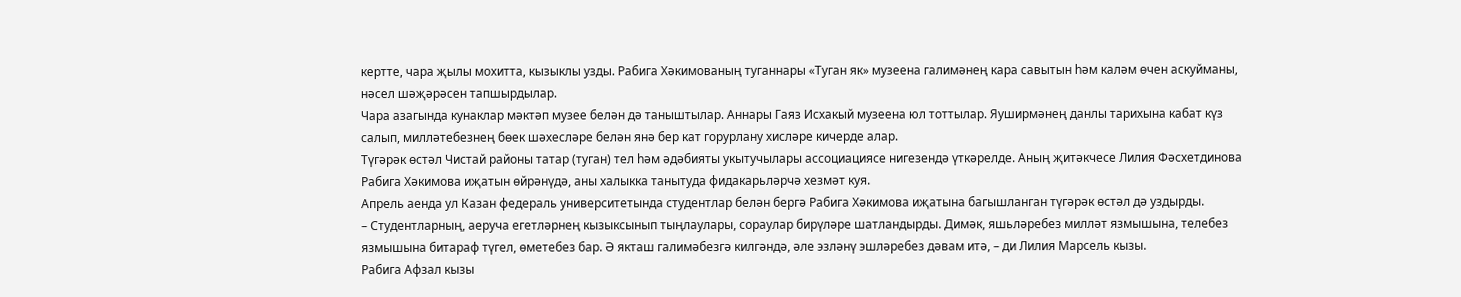кертте, чара җылы мохитта, кызыклы узды. Рабига Хәкимованың туганнары «Туган як» музеена галимәнең кара савытын һәм каләм өчен аскуйманы, нәсел шәҗәрәсен тапшырдылар.
Чара азагында кунаклар мәктәп музее белән дә таныштылар. Аннары Гаяз Исхакый музеена юл тоттылар. Яуширмәнең данлы тарихына кабат күз салып, милләтебезнең бөек шәхесләре белән янә бер кат горурлану хисләре кичерде алар.
Түгәрәк өстәл Чистай районы татар (туган) тел һәм әдәбияты укытучылары ассоциациясе нигезендә үткәрелде. Аның җитәкчесе Лилия Фәсхетдинова Рабига Хәкимова иҗатын өйрәнүдә, аны халыкка танытуда фидакарьләрчә хезмәт куя.
Апрель аенда ул Казан федераль университетында студентлар белән бергә Рабига Хәкимова иҗатына багышланган түгәрәк өстәл дә уздырды.
– Студентларның, аеруча егетләрнең кызыксынып тыңлаулары, сораулар бирүләре шатландырды. Димәк, яшьләребез милләт язмышына, телебез язмышына битараф түгел, өметебез бар. Ә якташ галимәбезгә килгәндә, әле эзләнү эшләребез дәвам итә, – ди Лилия Марсель кызы.
Рабига Афзал кызы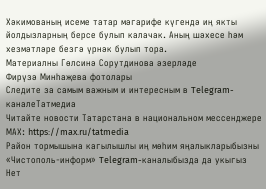Хәкимованың исеме татар мәгарифе күгендә иң якты йолдызларның берсе булып калачак. Аның шәхесе һәм хезмәтләре безгә үрнәк булып тора.
Материалны Гөлсинә Сорутдинова әзерләде
Фирүзә Минһаҗева фотолары
Следите за самым важным и интересным в Telegram-каналеТатмедиа
Читайте новости Татарстана в национальном мессенджере MАХ: https://max.ru/tatmedia
Район тормышына кагылышлы иң мөһим яңалыкларыбызны «Чистополь-информ» Telegram-каналыбызда да укыгыз
Нет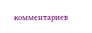комментариев